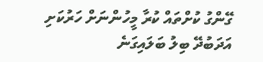ގޭންގު ކުށްތައް ކުރާ މީހުންނަށް ހަރުކަށި އަދަބުދޭ ބިލު ބަލައިގަނެ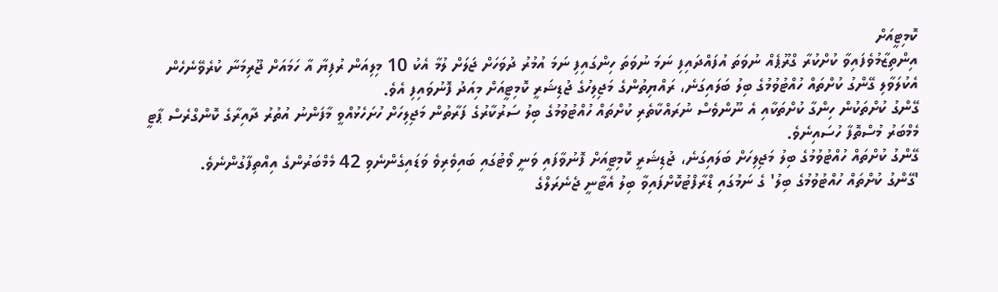ކޮމިޓީއަށް
އިންތިޒާމުވެފައިވާ ކުށްކުރާ ގްރޫޕެއް ނުވަތަ އުފައްދައިފި ނަމަ ނުވަތަ ހިންގައިފި ނަމަ އުމުރު ދުވަހަށް ޖަލަށް ލުމާ އެކު 10 މިލިއަން ރުފިޔާ އާ ހަމައަށް ޖޫރިމަނާ ކުރެވޭނެހެން އެކުލަވާލި ގޭންގު ކުށްތައް ހުއްޓުވުމުގެ ބިލު ބަލައިގަނެ، ރައްޔިތުންގެ މަޖިލިހުގެ ޖުޑިޝަރީ ކޮމިޓީއަށް މިއަދު ފޮނުވައިފި އެވެ.
ގޭންގު ކުށްތަކުން ހިންގާ ކުށްތަކާއި އެ ނޫންވެސް ނުރައްކާތެރި ކުށްތައް ހުއްޓުވުމުގެ ބިލު ސަރުކާރުގެ ފަރާތުން މަޖިލިހަށް ހުށަހެޅުއްވީ މާފަންނު އުތުރު ދާއިރާގެ ކޮންގްރެސް ޕާޓީ މެމްބަރު މުސްތޮފާ ހުސައިނެވެ.
ގޭންގު ކުށްތައް ހުއްޓުވުމުގެ ބިލު މަޖިލިހަށް ބަލައިގަނެ، ޖުޑިޝަރީ ކޮމިޓީއަށް ފޮނުވާފައި ވަނީ ވޯޓުގައި ބައިވެރިވެ ވަޑައިގެންނެވި 42 މެމްބަރުންގެ އިއްތިފާގުންނެވެ.
'ގޭންގު ކުށްތައް ހުއްޓުވުމުގެ ބިލު' ގެ ނަމުގައި ޑްރާފްޓުކޮށްފައިވާ ބިލު އެޓާނީ ޖެނެރަލްގެ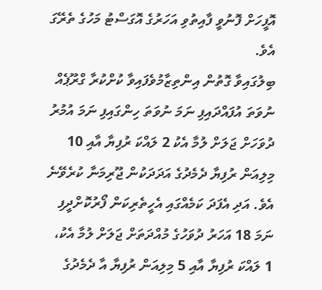އޮފީހަށް ފޮނުވީ ފާއިތުވި އަހަރުގެ އޮގަސްޓު މަހުގެ ތެރޭގަ އެވެ.
ބިލުގައިވާ ގޮތުން އިންތިޒާމުވެފައިވާ ކުށްކުރާ ގްރޫޕެއް ނުވަތަ އުފައްދައިފި ނަމަ ނުވަތަ ހިންގައިފި ނަމަ އުމުރު ދުވަހަށް ޖަލަށް ލުމާ އެކު 2 ލައްކަ ރުފިޔާ އާއި 10 މިލިއަން ރުފިޔާ ދެމެދުގެ އަދަދަކުން ޖޫރިމަނާ ކުރެވޭނެ އެވެ. އަދި އެފަދަ ކަމެއްގައި އެހީތެރިކަން ފޯރުކޮށްދީފި ނަމަ 18 އަހަރު ދުވަހުގެ މުއްދަތަށް ޖަލަށް ލުމާ އެކު، 1 ލައްކަ ރުފިޔާ އާއި 5 މިލިއަން ރުފިޔާ އާ ދެމެދުގެ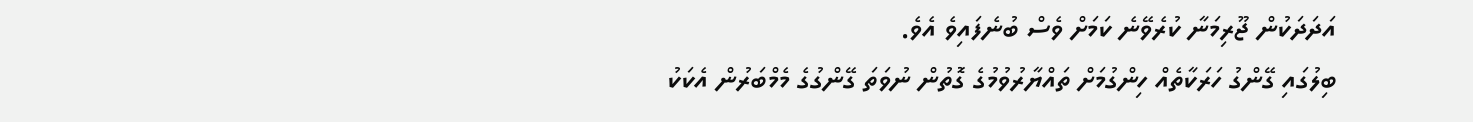އަދަދަކުން ޖޫރިމަނާ ކުރެވޭނެ ކަމަށް ވެސް ބުނެފައިވެ އެވެ.
ބިލުގައި ގޭންގު ހަރަކާތެއް ހިންގުމަށް ތައްޔާރުވުމުގެ ގޮތުން ނުވަތަ ގޭންގުގެ މެމްބަރުން އެކަކު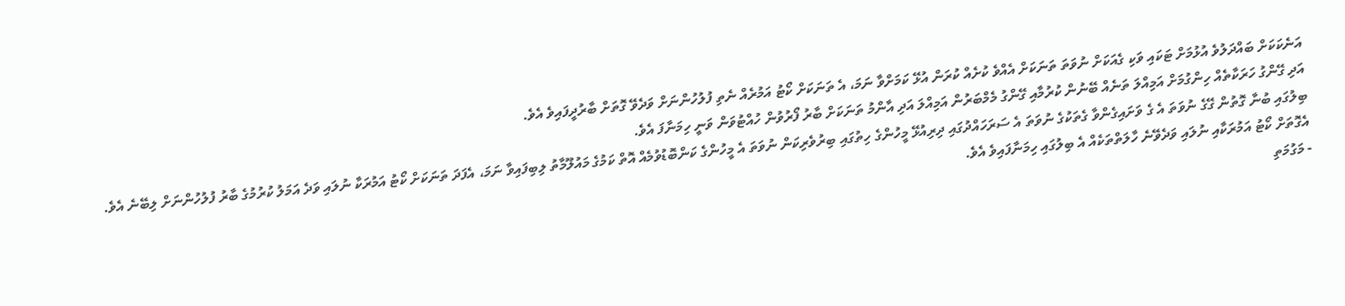އަނެކަކަށް ބައްދަލުވެ އުޅުމަށް ޓަކައި ވަކި ގެއަކަށް ނުވަތަ ތަނަކަށް އެއްވެ ކުށެއް ކުރަން އުޅޭ ކަމަށްވާ ނަމަ، އެ ތަނަކަށް ކޯޓު އަމުރެއް ނެތި ފުލުހުންނަށް ވަދެވޭ ގޮތަށް ބާރުދީފައިވެ އެވެ.
އަދި ގޭންގު ހަރަކާތެއް ހިންގުމަށް އަމިއްލަ ތަނެއް ބޭނުން ކުރުމާއި ގޭންގު މެމްބަރުން އަމިއްލަ އަދި އާންމު ތަނަކަށް ބާރު ފޯރުވުން ހުއްޓުވަން ވަނީ ހިމަނާފަ އެވެ.
ބިލުގައި ބުނާ ގޮތުން ގޭގެ ނުވަތަ އެ ގެ ވަށައިގެންވާ ގެތަކުގެ ނުވަތަ އެ ސަރަހައްދުގައި ދިރިއުޅޭ މީހުންގެ ހިތުގައި ބިރުވެރިކަން ނުވަތަ އެ މީހުންގެ ކަންބޮޑުވުމެއް އޮތް ކަމުގެ މައުލޫމާތު ލިބިފައިވާ ނަމަ، އެފަދަ ތަނަކަށް ކޯޓު އަމުރަކާ ނުލައި ވަދެ އަމަލު ކުރުމުގެ ބާރު ފުލުހުންނަށް ލިބޭނެ އެވެ.
އެގޮތަށް ކޯޓު އަމުރަކާއި ނުލައި ވަދެވޭނެ ހާލަތްތަކެއް އެ ބިލުގައި ހިމަނާފައިވެ އެވެ.
- މަގުމަތި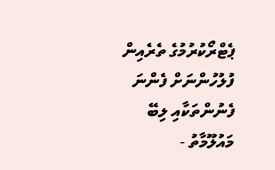ޕެޓްރޯކުރުމުގެ ތެރެއިން ފުލުހުންނަށް ފެންނަ ފެނުންތަކާއި ލިބޭ
މައުލޫމާތު -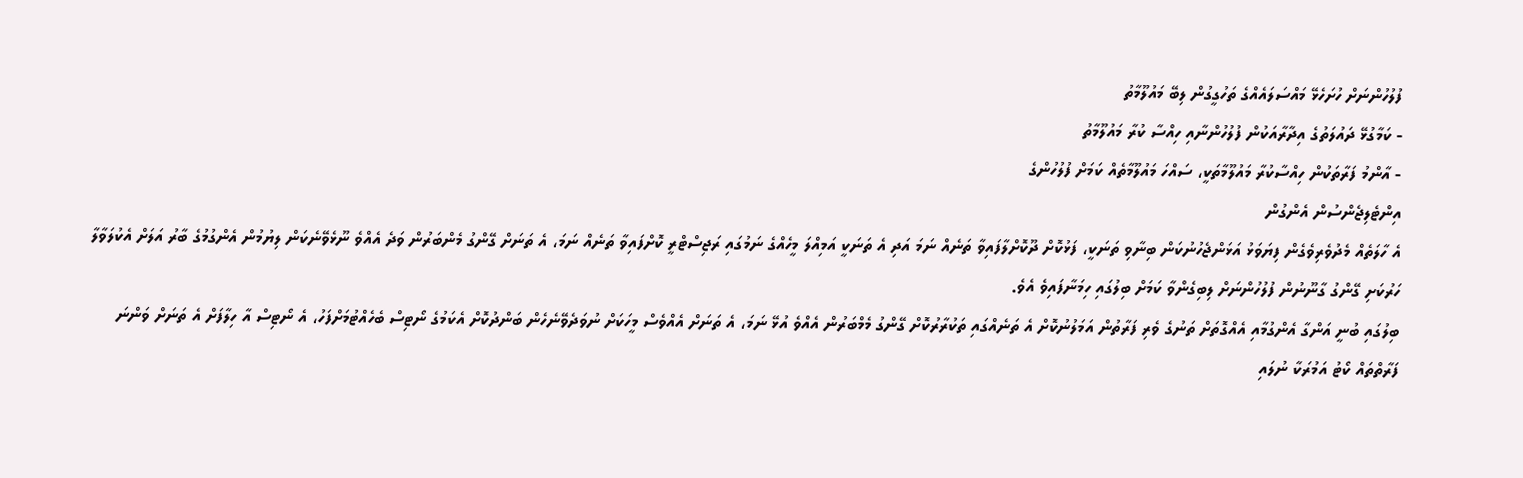ފުލުހުންނަށް ހުށަހެޅޭ މައްސަލައެއްގެ ތަހުގީގުން ލިބޭ މައުލޫމާތު
- ކަމާގުޅޭ ދައުލަތުގެ އިދާރާއަކުން ފުލުހުންނާއި ހިއްސާ ކުރާ މައުލޫމާތު
- އާންމު ފަރާތަކުން ހިއްސާކުރާ މައުލޫމާތަކީ، ސައްހަ މައުލޫމާތެއް ކަމަށް ފުލުހުންގެ
އިންޓެލިޖެންސުން އެންގުން
އެ ހާލަތެއް މެދުވެރިވެގެން ފިޔަވަޅު އަޅަންޖެހުނުކަން ބިނާވި ތަނަކީ، ފަޅުކޮށް ދޫކޮށްލާފައިވާ ތަނެއް ނަމަ އަދި އެ ތަނަކީ އަމިއްލަ މީހެއްގެ ނަމުގައި ރަޖިސްޓްރީ ކޮށްފައިވާ ތަނެއް ނަމަ، އެ ތަނަށް ގޭންގު މެންބަރުން ވަދެ އެއްވެ ނޫޅެވޭނެކަން ލިޔުމުން އެންގުމުގެ ބާރު އަލަށް އެކުލަވާލާ ހަރުކަށި ގޭންގު ގާނޫނުން ފުލުހުންނަށް ލިބިގެންވާ ކަމަށް ބިލުގައި ހިމަނާފައިވެ އެވެ.
ބިލުގައި ބުނީ އަންގާ އެންގުމާއި އެއްގޮތަށް ތަނުގެ ވެރި ފަރާތުން އަމަލުނުކޮށް އެ ތަނެއްގައި ތަކުރާރުކޮށް ގޭންގު މެމްބަރުން އެއްވެ އުޅޭ ނަމަ، އެ ތަނަށް އެއްވެސް މީހަކަށް ނުވަދެވޭނެހެން ބަންދުކޮށް އެކަމުގެ ނޯޓިސް ބެހެއްޓުމަށްފަހު، އެ ނޯޓިސް އާ ހިލާފަށް އެ ތަނަށް ވަންނަ ފަރާތްތައް ކޯޓު އަމުރަކާ ނުލައި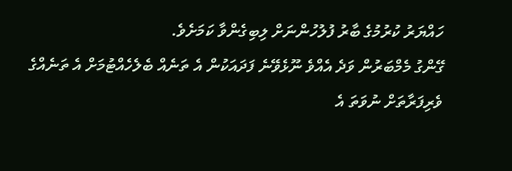ހައްޔަރު ކުރުމުގެ ބާރު ފުލުހުންނަށް ލިބިގެންވާ ކަމަށެވެ.
ގޭންގު މެމްބަރުން ވަދެ އެއްވެ ނޫޅެވޭނެ ފަދައަކުން އެ ތަނެއް ބެލެހެއްޓުމަށް އެ ތަނެއްގެ ވެރިފަރާތަށް ނުވަތަ އެ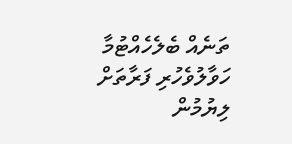ތަނެއް ބެލެހެއްޓުމާ ހަވާލުވެހުރި ފަރާތަށް ލިޔުމުން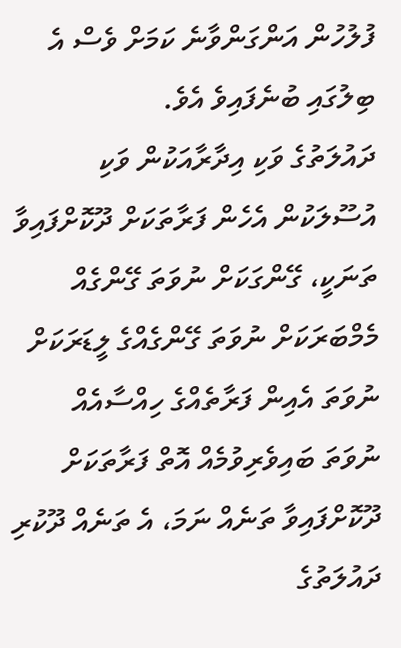ފުލުހުން އަންގަންވާނެ ކަމަށް ވެސް އެ ބިލުގައި ބުނެފައިވެ އެވެ.
ދައުލަތުގެ ވަކި އިދާރާއަކުން ވަކި އުސޫލަކުން އެހެން ފަރާތަކަށް ދޫކޮށްފައިވާ ތަނަކީ، ގޭންގަކަށް ނުވަތަ ގޭންގެއް މެމްބަރަކަށް ނުވަތަ ގޭންގެއްގެ ލީޑަރަކަށް ނުވަތަ އެއިން ފަރާތެއްގެ ހިއްސާއެއް ނުވަތަ ބައިވެރިވުމެއް އޮތް ފަރާތަކަށް ދޫކޮށްފައިވާ ތަނެއް ނަމަ، އެ ތަނެއް ދޫކުރި ދައުލަތުގެ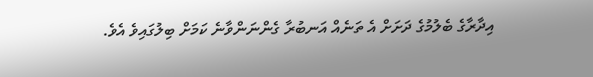އިދާރާގެ ބެލުމުގެ ދަށަށް އެ ތަނެއް އަނބުރާ ގެންނަންވާނެ ކަމަށް ބިލުގައިވެ އެވެ.